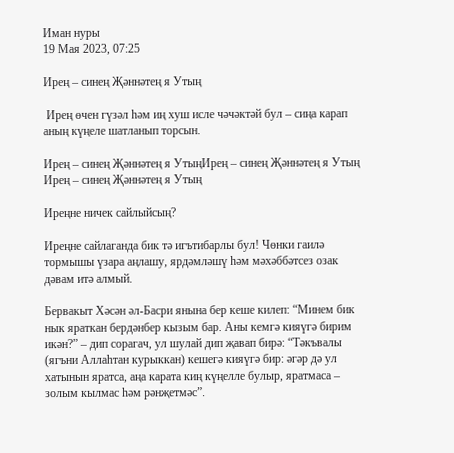Иман нуры
19 Мая 2023, 07:25

Ирең – синең Җәннәтең я Утың

 Ирең өчен гүзәл һәм иң хуш исле чәчәктәй бул – сиңа карап аның күңеле шатланып торсын.

Ирең – синең Җәннәтең я УтыңИрең – синең Җәннәтең я Утың
Ирең – синең Җәннәтең я Утың

Иреңне ничек сайлыйсың?

Иреңне сайлаганда бик тә игътибарлы бул! Чөнки гаилә тормышы үзара аңлашу, ярдәмләшү һәм мәхәббәтсез озак дәвам итә алмый.

Бервакыт Хәсән әл-Басри янына бер кеше килеп: “Минем бик нык яраткан бердәнбер кызым бар. Аны кемгә кияүгә бирим икән?” – дип сорагач, ул шулай дип җавап бирә: “Тәкъвалы (ягъни Аллаһтан курыккан) кешегә кияүгә бир: әгәр дә ул хатынын яратса, аңа карата киң күңелле булыр, яратмаса – золым кылмас һәм рәнҗетмәс”.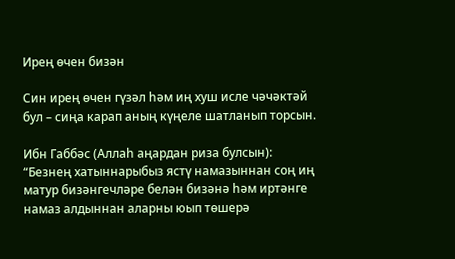Ирең өчен бизән

Син ирең өчен гүзәл һәм иң хуш исле чәчәктәй бул – сиңа карап аның күңеле шатланып торсын.

Ибн Габбәс (Аллаһ аңардан риза булсын): “Безнең хатыннарыбыз ястү намазыннан соң иң матур бизәнгечләре белән бизәнә һәм иртәнге намаз алдыннан аларны юып төшерә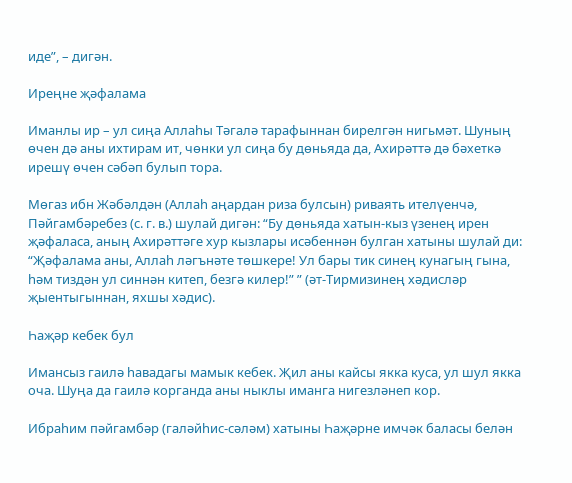иде”, – дигән.

Иреңне җәфалама

Иманлы ир – ул сиңа Аллаһы Тәгалә тарафыннан бирелгән нигьмәт. Шуның өчен дә аны ихтирам ит, чөнки ул сиңа бу дөньяда да, Ахирәттә дә бәхеткә ирешү өчен сәбәп булып тора.

Мөгаз ибн Жәбәлдән (Аллаһ аңардан риза булсын) риваять ителүенчә, Пәйгамбәребез (с. г. в.) шулай дигән: “Бу дөньяда хатын-кыз үзенең ирен җәфаласа, аның Ахирәттәге хур кызлары исәбеннән булган хатыны шулай ди: “Җәфалама аны, Аллаһ ләгънәте төшкере! Ул бары тик синең кунагың гына, һәм тиздән ул синнән китеп, безгә килер!” ” (әт-Тирмизинең хәдисләр җыентыгыннан, яхшы хәдис).

Һаҗәр кебек бул

Имансыз гаилә һавадагы мамык кебек. Җил аны кайсы якка куса, ул шул якка оча. Шуңа да гаилә корганда аны ныклы иманга нигезләнеп кор.

Ибраһим пәйгамбәр (галәйһис-сәләм) хатыны Һаҗәрне имчәк баласы белән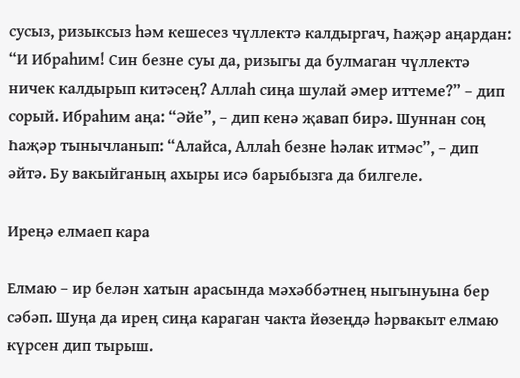сусыз, ризыксыз һәм кешесез чүллектә калдыргач, Һаҗәр аңардан: “И Ибраһим! Син безне суы да, ризыгы да булмаган чүллектә ничек калдырып китәсең? Аллаһ сиңа шулай әмер иттеме?” – дип сорый. Ибраһим аңа: “Әйе”, – дип кенә җавап бирә. Шуннан соң Һаҗәр тынычланып: “Алайса, Аллаһ безне һәлак итмәс”, – дип әйтә. Бу вакыйганың ахыры исә барыбызга да билгеле.

Иреңә елмаеп кара

Елмаю – ир белән хатын арасында мәхәббәтнең ныгынуына бер сәбәп. Шуңа да ирең сиңа караган чакта йөзеңдә һәрвакыт елмаю күрсен дип тырыш.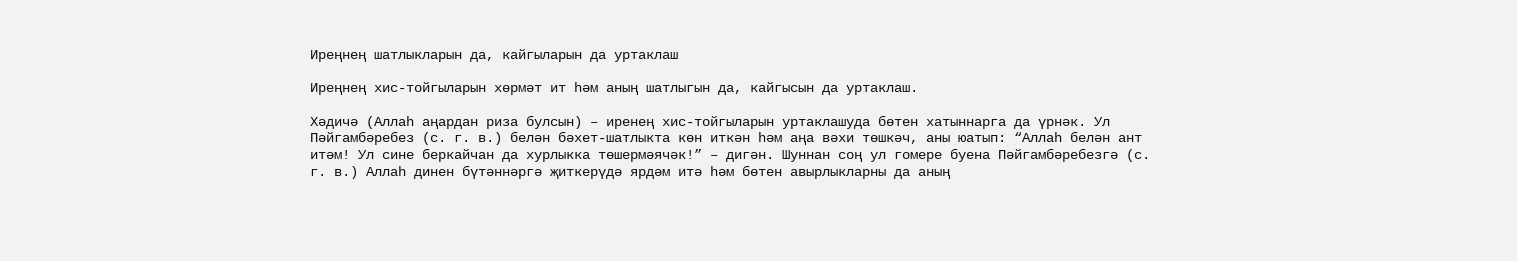Иреңнең шатлыкларын да, кайгыларын да уртаклаш

Иреңнең хис-тойгыларын хөрмәт ит һәм аның шатлыгын да, кайгысын да уртаклаш.

Хәдичә (Аллаһ аңардан риза булсын) – иренең хис-тойгыларын уртаклашуда бөтен хатыннарга да үрнәк. Ул Пәйгамбәребез (с. г. в.) белән бәхет-шатлыкта көн иткән һәм аңа вәхи төшкәч, аны юатып: “Аллаһ белән ант итәм! Ул сине беркайчан да хурлыкка төшермәячәк!” – дигән. Шуннан соң ул гомере буена Пәйгамбәребезгә (с. г. в.) Аллаһ динен бүтәннәргә җиткерүдә ярдәм итә һәм бөтен авырлыкларны да аның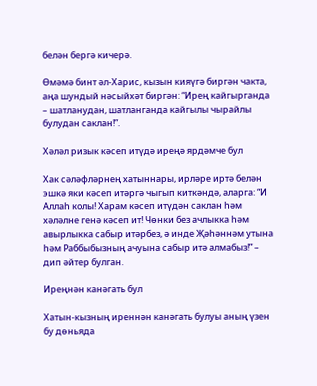белән бергә кичерә.

Өмәмә бинт әл-Харис, кызын кияүгә биргән чакта, аңа шундый нәсыйхәт биргән: “Ирең кайгырганда – шатланудан, шатланганда кайгылы чырайлы булудан саклан!”.

Хәләл ризык кәсеп итүдә иреңә ярдәмче бул

Хак сәләфләрнең хатыннары, ирләре иртә белән эшкә яки кәсеп итәргә чыгып киткәндә, аларга: “И Аллаһ колы! Харам кәсеп итүдән саклан һәм хәләлне генә кәсеп ит! Чөнки без ачлыкка һәм авырлыкка сабыр итәрбез, ә инде Җәһәннәм утына һәм Раббыбызның ачуына сабыр итә алмабыз!” – дип әйтер булган.

Иреңнән канәгать бул

Хатын-кызның иреннән канәгать булуы аның үзен бу дөньяда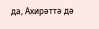да, Ахирәттә дә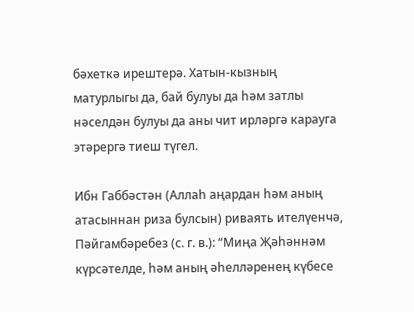бәхеткә ирештерә. Хатын-кызның матурлыгы да, бай булуы да һәм затлы нәселдән булуы да аны чит ирләргә карауга этәрергә тиеш түгел.

Ибн Габбәстән (Аллаһ аңардан һәм аның атасыннан риза булсын) риваять ителүенчә, Пәйгамбәребез (с. г. в.): “Миңа Җәһәннәм күрсәтелде, һәм аның әһелләренең күбесе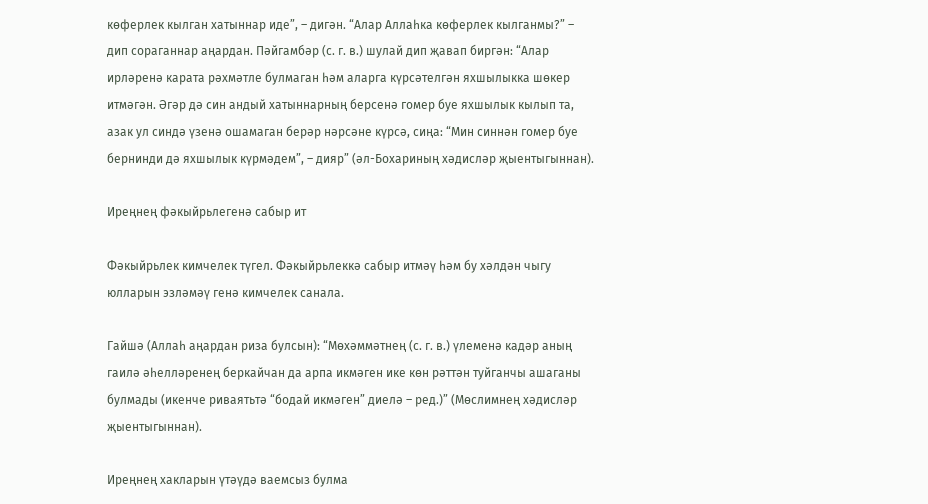көферлек кылган хатыннар иде”, – дигән. “Алар Аллаһка көферлек кылганмы?” – дип сораганнар аңардан. Пәйгамбәр (с. г. в.) шулай дип җавап биргән: “Алар ирләренә карата рәхмәтле булмаган һәм аларга күрсәтелгән яхшылыкка шөкер итмәгән. Әгәр дә син андый хатыннарның берсенә гомер буе яхшылык кылып та, азак ул синдә үзенә ошамаган берәр нәрсәне күрсә, сиңа: “Мин синнән гомер буе бернинди дә яхшылык күрмәдем”, – дияр” (әл-Бохариның хәдисләр җыентыгыннан).

Иреңнең фәкыйрьлегенә сабыр ит

Фәкыйрьлек кимчелек түгел. Фәкыйрьлеккә сабыр итмәү һәм бу хәлдән чыгу юлларын эзләмәү генә кимчелек санала.

Гайшә (Аллаһ аңардан риза булсын): “Мөхәммәтнең (с. г. в.) үлеменә кадәр аның гаилә әһелләренең беркайчан да арпа икмәген ике көн рәттән туйганчы ашаганы булмады (икенче риваятьтә “бодай икмәген” диелә – ред.)” (Мөслимнең хәдисләр җыентыгыннан).

Иреңнең хакларын үтәүдә ваемсыз булма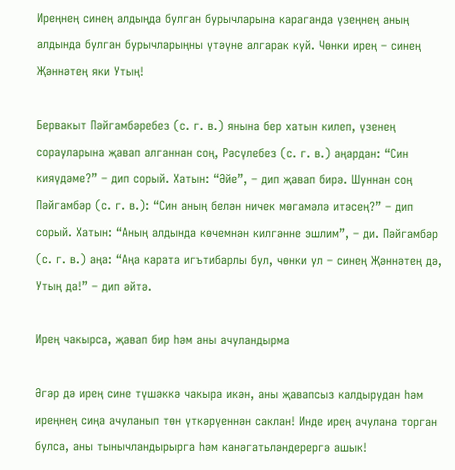Иреңнең синең алдыңда булган бурычларына караганда үзеңнең аның алдында булган бурычларыңны үтәүне алгарак куй. Чөнки ирең – синең Җәннәтең яки Утың!

Бервакыт Пәйгамбәребез (с. г. в.) янына бер хатын килеп, үзенең сорауларына җавап алганнан соң, Рәсүлебез (с. г. в.) аңардан: “Син кияүдәме?” – дип сорый. Хатын: “Әйе”, – дип җавап бирә. Шуннан соң Пәйгамбәр (с. г. в.): “Син аның белән ничек мөгамәлә итәсең?” – дип сорый. Хатын: “Аның алдында көчемнән килгәнне эшлим”, – ди. Пәйгамбәр (с. г. в.) аңа: “Аңа карата игътибарлы бул, чөнки ул – синең Җәннәтең дә, Утың да!” – дип әйтә.

Ирең чакырса, җавап бир һәм аны ачуландырма

Әгәр дә ирең сине түшәккә чакыра икән, аны җавапсыз калдырудан һәм иреңнең сиңа ачуланып төн үткәрүеннән саклан! Инде ирең ачулана торган булса, аны тынычландырырга һәм канәгатьләндерергә ашык!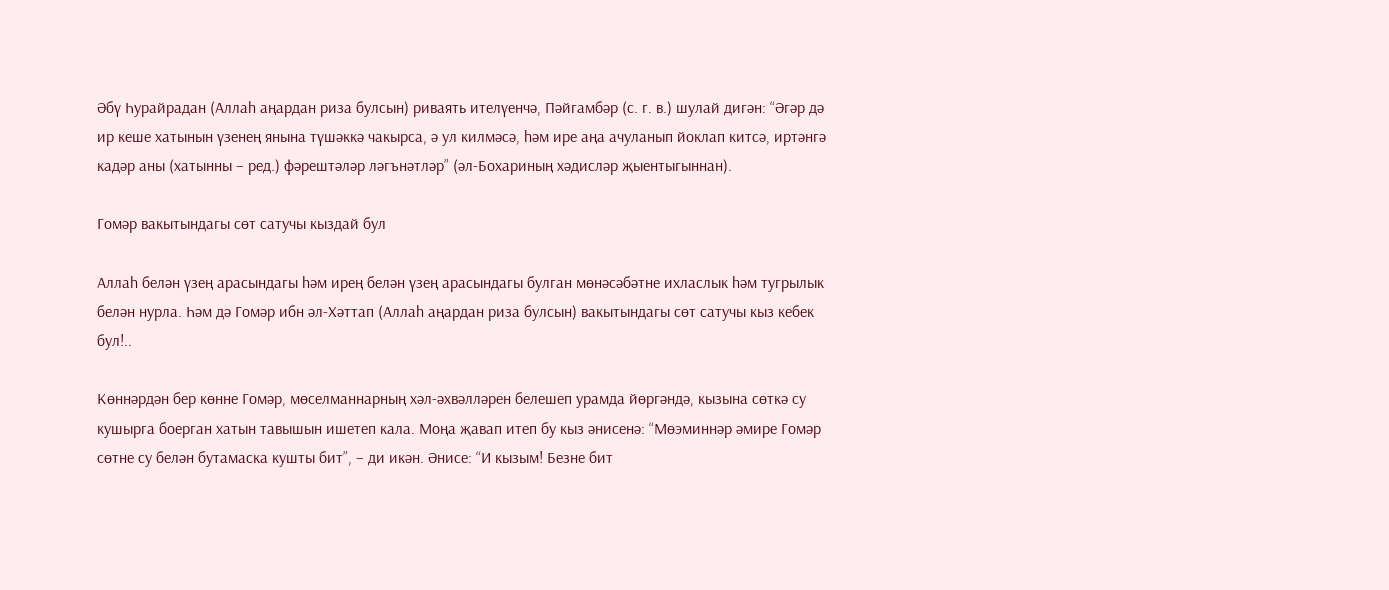Әбү Һурайрадан (Аллаһ аңардан риза булсын) риваять ителүенчә, Пәйгамбәр (с. г. в.) шулай дигән: “Әгәр дә ир кеше хатынын үзенең янына түшәккә чакырса, ә ул килмәсә, һәм ире аңа ачуланып йоклап китсә, иртәнгә кадәр аны (хатынны – ред.) фәрештәләр ләгънәтләр” (әл-Бохариның хәдисләр җыентыгыннан).

Гомәр вакытындагы сөт сатучы кыздай бул

Аллаһ белән үзең арасындагы һәм ирең белән үзең арасындагы булган мөнәсәбәтне ихласлык һәм тугрылык белән нурла. Һәм дә Гомәр ибн әл-Хәттап (Аллаһ аңардан риза булсын) вакытындагы сөт сатучы кыз кебек бул!..

Көннәрдән бер көнне Гомәр, мөселманнарның хәл-әхвәлләрен белешеп урамда йөргәндә, кызына сөткә су кушырга боерган хатын тавышын ишетеп кала. Моңа җавап итеп бу кыз әнисенә: “Мөэминнәр әмире Гомәр сөтне су белән бутамаска кушты бит”, – ди икән. Әнисе: “И кызым! Безне бит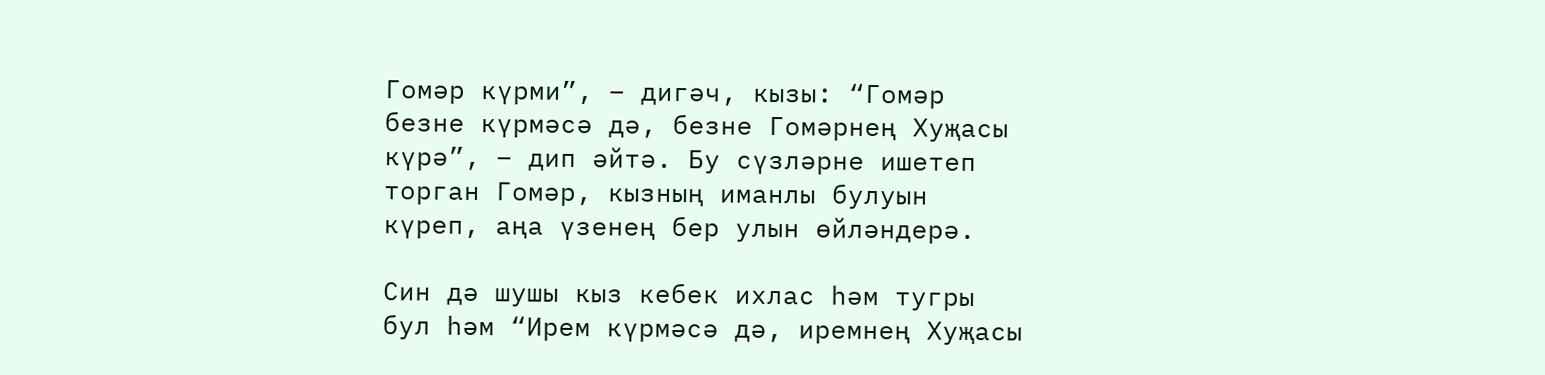Гомәр күрми”, – дигәч, кызы: “Гомәр безне күрмәсә дә, безне Гомәрнең Хуҗасы күрә”, – дип әйтә. Бу сүзләрне ишетеп торган Гомәр, кызның иманлы булуын күреп, аңа үзенең бер улын өйләндерә.

Син дә шушы кыз кебек ихлас һәм тугры бул һәм “Ирем күрмәсә дә, иремнең Хуҗасы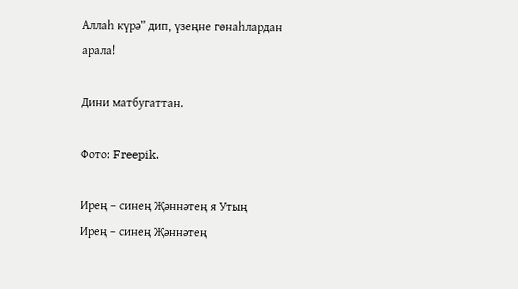Аллаһ күрә” дип, үзеңне гөнаһлардан арала!

Дини матбугаттан.

Фото: Freepik.

Ирең – синең Җәннәтең я Утың
Ирең – синең Җәннәтең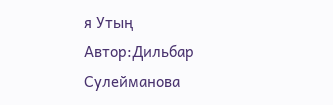я Утың
Автор:Дильбар Сулейманова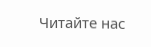Читайте нас